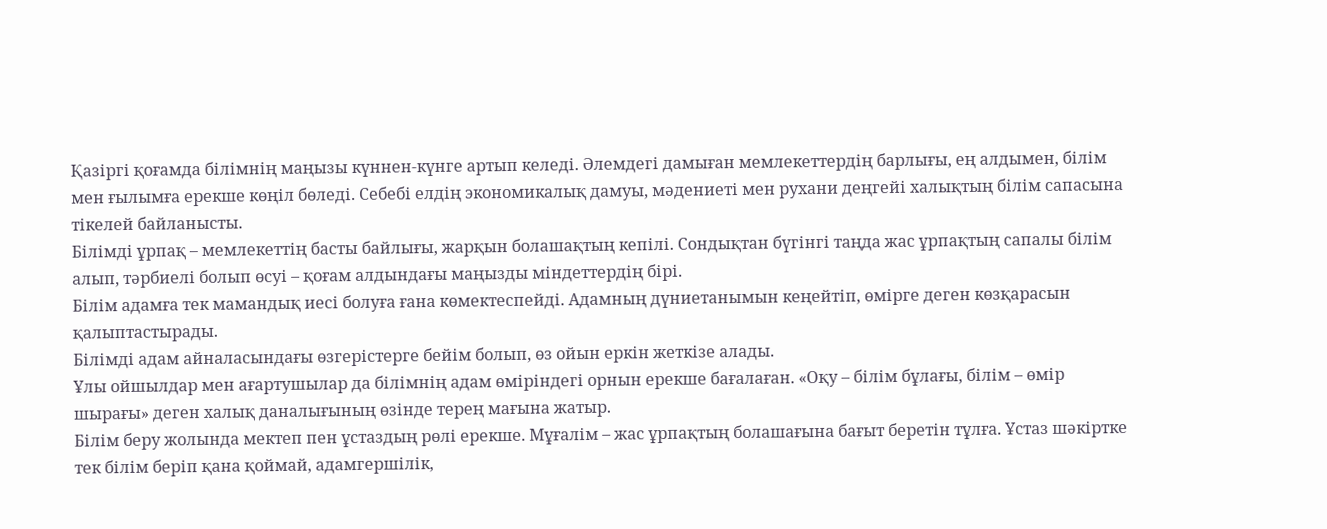Қазіргі қоғамда білімнің маңызы күннен-күнге артып келеді. Әлемдегі дамыған мемлекеттердің барлығы, ең алдымен, білім мен ғылымға ерекше көңіл бөледі. Себебі елдің экономикалық дамуы, мәдениеті мен рухани деңгейі халықтың білім сапасына тікелей байланысты.
Білімді ұрпақ – мемлекеттің басты байлығы, жарқын болашақтың кепілі. Сондықтан бүгінгі таңда жас ұрпақтың сапалы білім алып, тәрбиелі болып өсуі – қоғам алдындағы маңызды міндеттердің бірі.
Білім адамға тек мамандық иесі болуға ғана көмектеспейді. Адамның дүниетанымын кеңейтіп, өмірге деген көзқарасын қалыптастырады.
Білімді адам айналасындағы өзгерістерге бейім болып, өз ойын еркін жеткізе алады.
Ұлы ойшылдар мен ағартушылар да білімнің адам өміріндегі орнын ерекше бағалаған. «Оқу – білім бұлағы, білім – өмір шырағы» деген халық даналығының өзінде терең мағына жатыр.
Білім беру жолында мектеп пен ұстаздың рөлі ерекше. Мұғалім – жас ұрпақтың болашағына бағыт беретін тұлға. Ұстаз шәкіртке тек білім беріп қана қоймай, адамгершілік,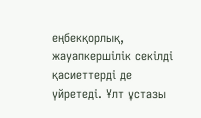еңбекқорлық, жауапкершілік секілді қасиеттерді де үйретеді. Ұлт ұстазы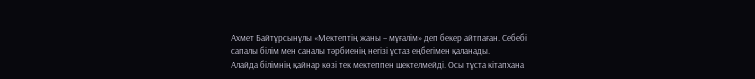Ахмет Байтұрсынұлы «Мектептің жаны – мұғалім» деп бекер айтпаған. Себебі сапалы білім мен саналы тәрбиенің негізі ұстаз еңбегімен қаланады.
Алайда білімнің қайнар көзі тек мектеппен шектелмейді. Осы тұста кітапхана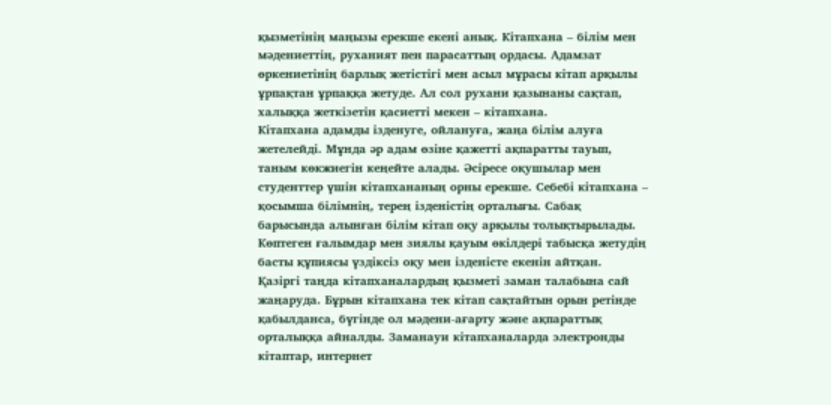қызметінің маңызы ерекше екені анық. Кітапхана – білім мен мәдениеттің, руханият пен парасаттың ордасы. Адамзат өркениетінің барлық жетістігі мен асыл мұрасы кітап арқылы ұрпақтан ұрпаққа жетуде. Ал сол рухани қазынаны сақтап, халыққа жеткізетін қасиетті мекен – кітапхана.
Кітапхана адамды ізденуге, ойлануға, жаңа білім алуға жетелейді. Мұнда әр адам өзіне қажетті ақпаратты тауып, таным көкжиегін кеңейте алады. Әсіресе оқушылар мен студенттер үшін кітапхананың орны ерекше. Себебі кітапхана – қосымша білімнің, терең ізденістің орталығы. Сабақ барысында алынған білім кітап оқу арқылы толықтырылады. Көптеген ғалымдар мен зиялы қауым өкілдері табысқа жетудің басты құпиясы үздіксіз оқу мен ізденісте екенін айтқан.
Қазіргі таңда кітапханалардың қызметі заман талабына сай жаңаруда. Бұрын кітапхана тек кітап сақтайтын орын ретінде қабылданса, бүгінде ол мәдени-ағарту және ақпараттық орталыққа айналды. Заманауи кітапханаларда электронды кітаптар, интернет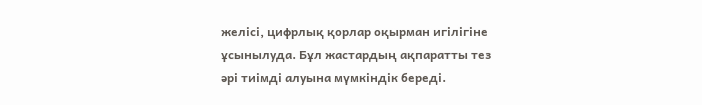желісі, цифрлық қорлар оқырман игілігіне ұсынылуда. Бұл жастардың ақпаратты тез әрі тиімді алуына мүмкіндік береді.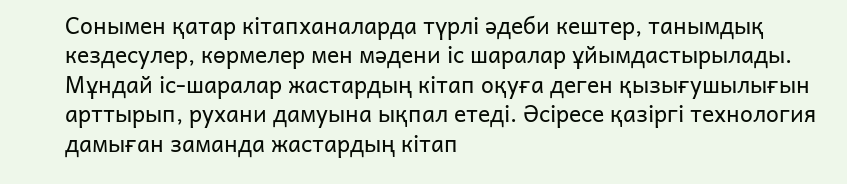Сонымен қатар кітапханаларда түрлі әдеби кештер, танымдық кездесулер, көрмелер мен мәдени іс шаралар ұйымдастырылады. Мұндай іс-шаралар жастардың кітап оқуға деген қызығушылығын арттырып, рухани дамуына ықпал етеді. Әсіресе қазіргі технология дамыған заманда жастардың кітап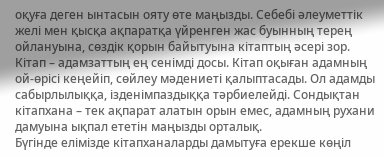оқуға деген ынтасын ояту өте маңызды. Себебі әлеуметтік желі мен қысқа ақпаратқа үйренген жас буынның терең ойлануына, сөздік қорын байытуына кітаптың әсері зор.
Кітап – адамзаттың ең сенімді досы. Кітап оқыған адамның ой-өрісі кеңейіп, сөйлеу мәдениеті қалыптасады. Ол адамды сабырлылыққа, ізденімпаздыққа тәрбиелейді. Сондықтан кітапхана – тек ақпарат алатын орын емес, адамның рухани дамуына ықпал ететін маңызды орталық.
Бүгінде елімізде кітапханаларды дамытуға ерекше көңіл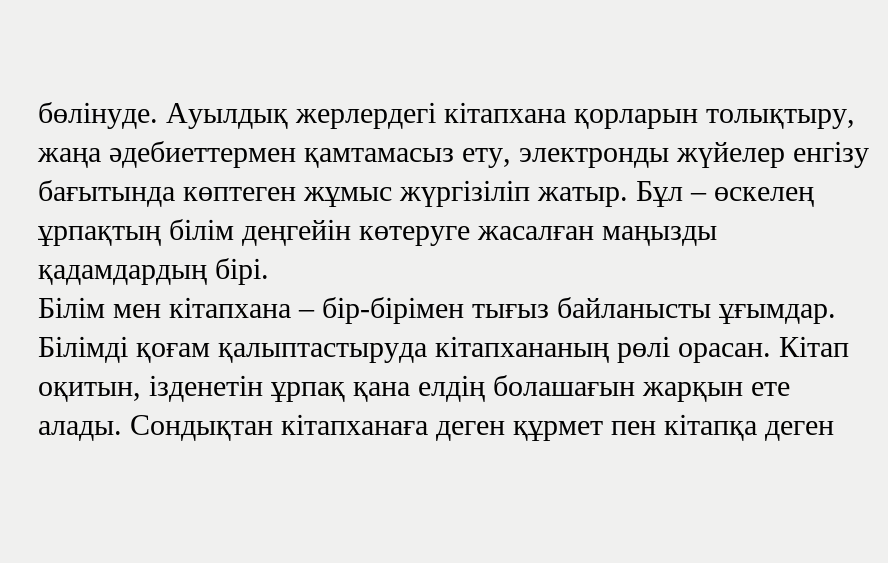бөлінуде. Ауылдық жерлердегі кітапхана қорларын толықтыру, жаңа әдебиеттермен қамтамасыз ету, электронды жүйелер енгізу бағытында көптеген жұмыс жүргізіліп жатыр. Бұл – өскелең ұрпақтың білім деңгейін көтеруге жасалған маңызды қадамдардың бірі.
Білім мен кітапхана – бір-бірімен тығыз байланысты ұғымдар. Білімді қоғам қалыптастыруда кітапхананың рөлі орасан. Кітап оқитын, ізденетін ұрпақ қана елдің болашағын жарқын ете алады. Сондықтан кітапханаға деген құрмет пен кітапқа деген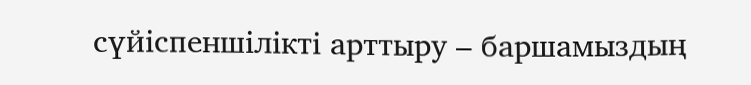сүйіспеншілікті арттыру – баршамыздың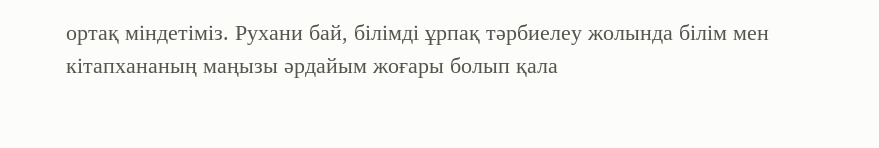ортақ міндетіміз. Рухани бай, білімді ұрпақ тәрбиелеу жолында білім мен кітапхананың маңызы әрдайым жоғары болып қала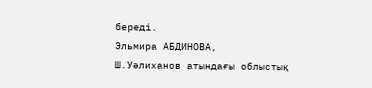береді.
Эльмира АБДИНОВА,
Ш.Уәлиханов атындағы облыстық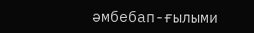әмбебап-ғылыми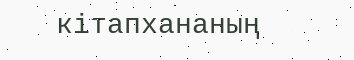кітапхананың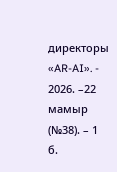директоры
«AR-AI». - 2026. –22 мамыр (№38). – 1 б.